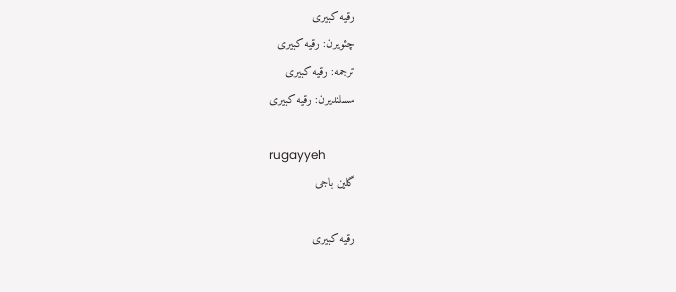رقیه کبیری
چئویرن: رقیه کبیری
ترجمه: رقیه کبیری
سسلندیرن: رقیه کبیری

rugayyeh
گلین باجی

رقیه کبیری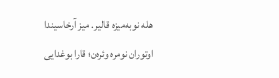هله نوبه‌میزه قالیر. میز آرخاسیندا اوتوران نومره ‌وئره‌ن؛ قارا بوغدایی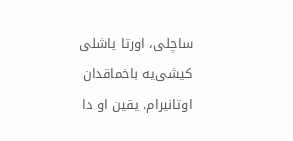ساچلی، اورتا یاشلی کیشی‌یه باخماقدان اوتانیرام. یقین او دا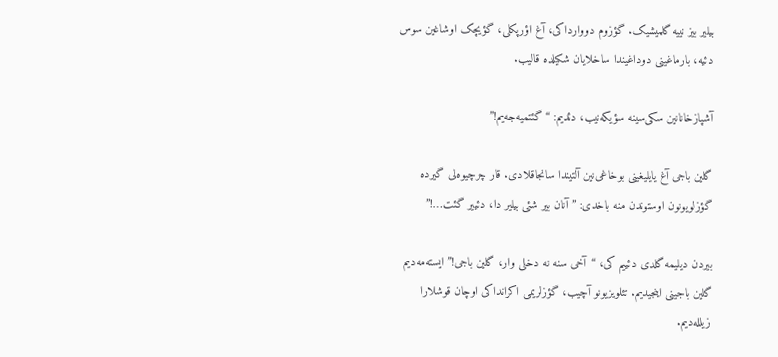بیلیر بیز نییه گلمیشیک. گؤزوم دووارداکی، آغ اؤرپکلی، گؤیچک اوشاغین سوس دئیه، بارماغینی دوداغیندا ساخلایان شکیلده قالیب.

آشپازخانانین سکی‌سینه سؤیکه‌نیب، دئدیم: “گئتمیه‌جه‌یم!”

گلین باجی آغ یایلیغینی بوخاغی‌نین آلتیندا سانجاقلادی. قار چرچیوه‌لی گیرده گؤزلویونون اوستوندن منه باخدی: ” آنان بیر شئی بیلیر دا، دئییر گئت…!”

بیردن دیلیمه گلدی دئییم کی، “آخی سنه نه دخلی وار، گلین باجی!” ایسته‌مه‌دیم گلین باجینی اینجیدیم. تئلویزیونو آچیب، گؤزلریمی اکرانداکی اوچان قوشلارا زیلله‌دیم.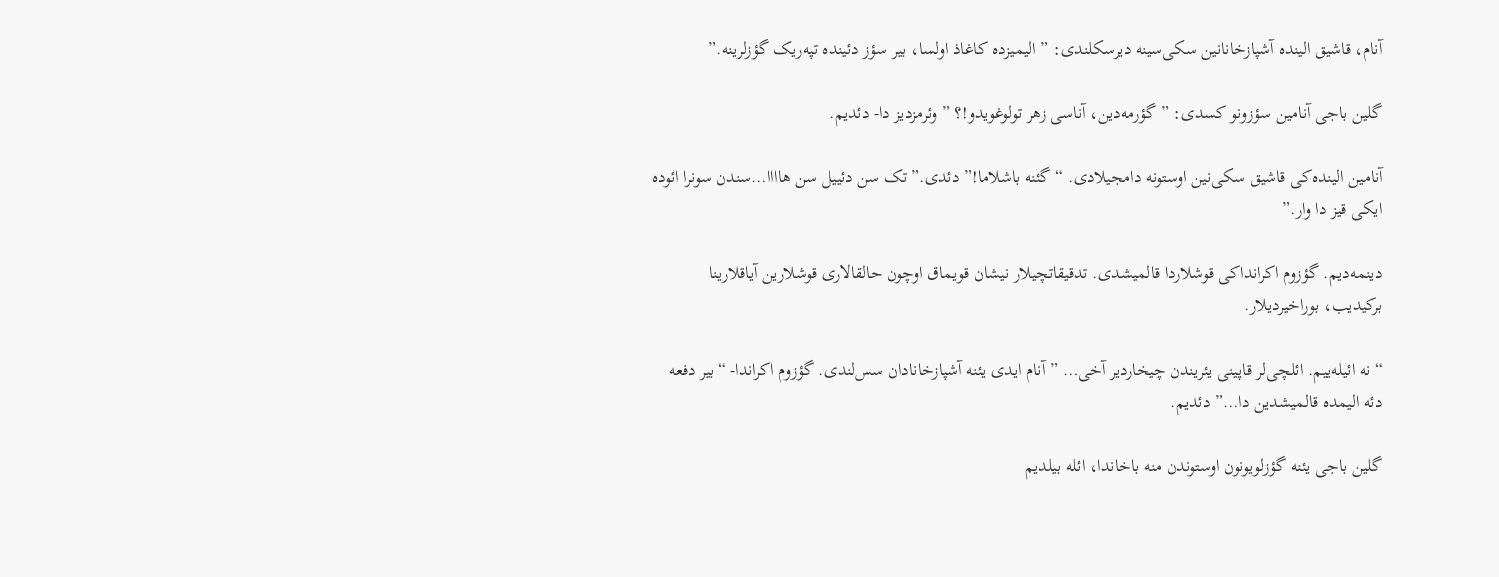آنام، قاشیق الینده آشپازخانانین سکی‌سینه دیرسکلندی: ” الیمیزده کاغاذ اولسا، بیر سؤز دئینده تپه‌ریک گؤزلرینه.”

گلین باجی آنامین سؤزونو کسدی: ” گؤرمه‌دین، آناسی زهر تولوغویدو!؟ ” وئرمزدیز دا- دئدیم.

آنامین الینده‌کی قاشیق سکی‌نین اوستونه دامجیلادی. “گئنه باشلاما!” دئدی.”تک سن دئییل سن هاااا…سندن سونرا ائوده ایکی قیز دا وار.”

دینمه‌دیم. گؤزوم اکرانداکی قوشلاردا قالمیشدی. تدقیقاتچیلار نیشان قویماق اوچون حالقالاری قوشلارین آیاقلارینا برکیدیب، بوراخیردیلار.

“نه ائیله‌ییم. ائلچی‌لر قاپینی یئریندن چیخاردیر آخی… ” آنام ایدی یئنه آشپازخانادان سس‌لندی. گؤزوم اکراندا- “بیر دفعه دئه الیمده قالمیشدین دا…” دئدیم.

گلین باجی یئنه گؤزلویونون اوستوندن منه باخاندا، ائله بیلدیم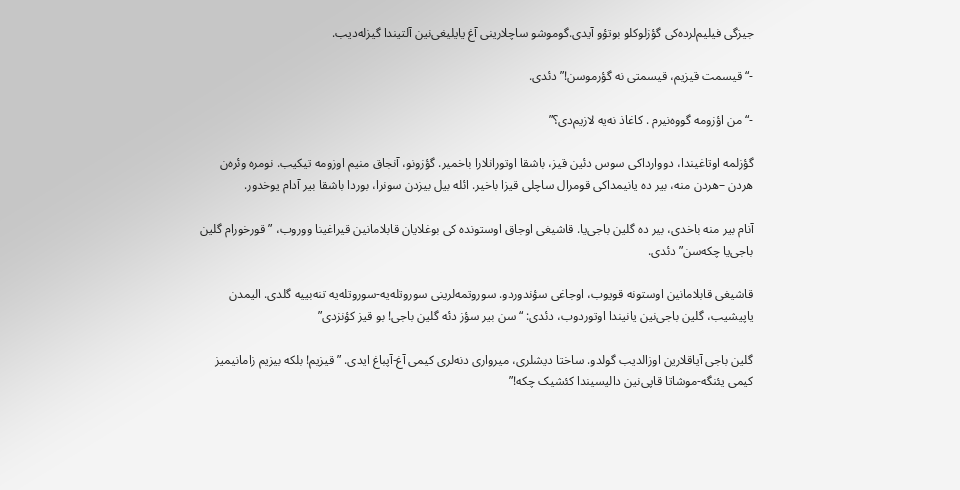جیزگی فیلیم‌لرده‌کی گؤزلوکلو بوتؤو آیدی.گوموشو ساچلارینی آغ یایلیغی‌نین آلتیندا گیزله‌دیب.

-“قیسمت قیزیم، قیسمتی نه گؤرموسن!” دئدی.

-“من اؤزومه گووه‌نیرم . کاغاذ نه‌یه لازیم‌دی؟”

گؤزلمه اوتاغیندا، دووارداکی سوس دئین قیز، باشقا اوتورانلارا باخمیر. گؤزونو، آنجاق منیم اوزومه تیکیب. نومره ‌وئره‌ن هردن –هردن منه، بیر ده یانیمداکی قومرال ساچلی قیزا باخیر. ائله بیل بیزدن سونرا، بوردا باشقا بیر آدام یوخدور.

آنام بیر منه باخدی، بیر ده گلین باجی‌یا. قاشیغی اوجاق اوستونده کی بوغلایان قابلامانین قیراغینا ووروب، ” قورخورام گلین باجی‌یا چکه‌سن” دئدی.

قاشیغی قابلامانین اوستونه قویوب، اوجاغی سؤندوردو. سوروتمه‌لرینی سوروتله‌یه-سوروتله‌یه تنه‌بییه گلدی. الیمدن یاپیشیب، گلین باجی‌نین یانیندا اوتوردوب، دئدی: “سن بیر سؤز دئه گلین باجی! بو قیز کؤنز‌دی”

گلین باجی آیاقلارین اوزالدیب گولدو. ساختا دیشلری، میرواری دنه‌لری کیمی آغ-آپباغ ایدی. ” قیزیم! بلکه بیزیم زامانیمیز کیمی یئنگه-موشاتا قاپی‌نین دالیسیندا کئشیک چکه!”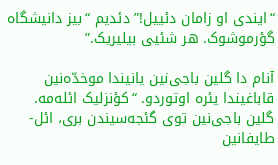“ایندی او زامان دئییل!” دئدیم “بیز دانیشگاه گؤرموشوک. هر شئیی بیلیریک.”

آنام دا گلین باجی‌نین یانیندا موخدّه‌نین قاباغیندا یئره اوتوردو. “کؤنزلیک ائله‌مه. گلین باجی‌نین توی گئجه‌سیندن بری، ائل- طایفانین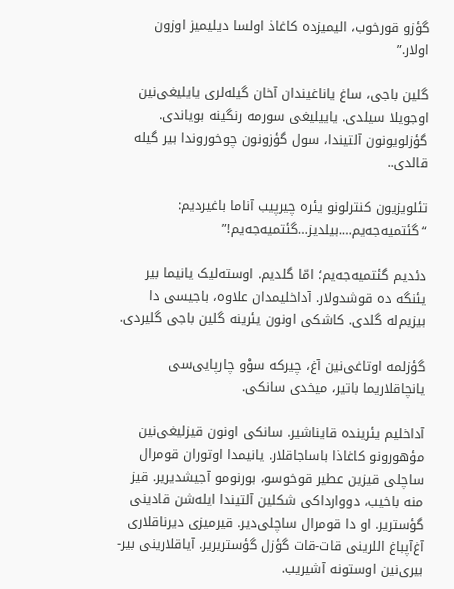گؤزو قورخوب، الیمیزده کاغاذ اولسا دیلیمیز اوزون اولار.”

گلین باجی، ساغ یاناغیندان آخان گیله‌لری یایلیغی‌نین اوجویلا سیلدی. یاییلیغی سورمه رنگینه بویاندی. گؤزلویونون آلتیندا، سول گؤزونون چوخوروندا بیر گیله قالدی..

تئلویزیون کنترلونو یئره چیرپیب آناما باغیردیم: “گئتمیه‌جه‌یم….بیلدیز…گئتمیه‌جه‌یم!”

دئدیم گئتمیه‌جه‌یم؛ امّا گلدیم. اوسته‌لیک یانیما بیر یئنگه ده قوشدولار. آداخلیمدان علاوه، باجیسی دا بیزیم‌له گلدی. کاشکی اونون یئرینه گلین باجی گلیردی.

گؤزلمه اوتاغی‌نین آغ، چیرکه سوْو چارپایی‌سی یانچاقلاریما باتیر، میخدی سانکی.

آداخلیم یئرینده قایناشیر. سانکی اونون قیزلیغی‌نین مؤهورونو کاغاذا باساجاقلار. یانیمدا اوتوران قومرال ساچلی قیزین عطیر قوخوسو، بورنومو آجیشدیریر. قیز منه باخیب، دووارداکی شکلین آلتیندا ایله‌شن قادینی گؤستریر. او دا قومرال ساچلی‌دیر. قیرمیزی دیرناقلاری آغ‌‌آپباغ اللرینی قات-قات گؤزل گؤستریریر. آیاقلارینی بیر-بیری‌نین اوستونه آشیریب.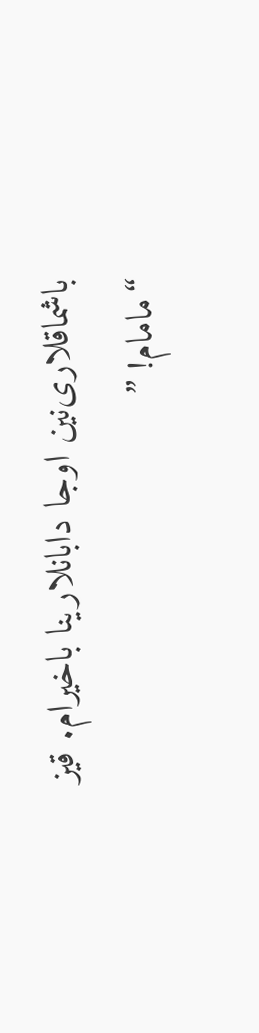باشماقلاری‌نین اوجا دابانلارینا باخیرام. قیز “مامام! ”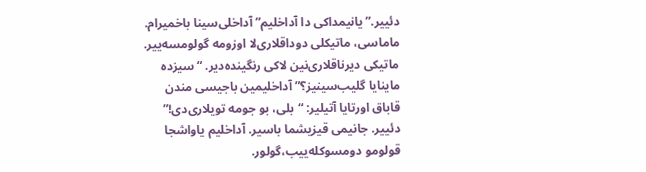دئییر.”یانیمدا‌کی دا آداخلیم‌” آداخلی‌سینا باخمیرام. ماماسی، ماتیکلی دوداقلاری‌لا اوزومه گولومسه‌ییر. ماتیکی دیرناقلاری‌نین لاکی رنگینده‌دیر. “سیزده ماینایا گلیب‌سینیز؟” آداخلیمین باجیسی مندن قاباق اورتایا آتیلیر: “بلی، بو جومه تویلاری‌دی!” دئییر. جانیمی قیزیشما باسیر. آداخلیم یاواشجا قولومو دومسوکله‌ییب،گولور.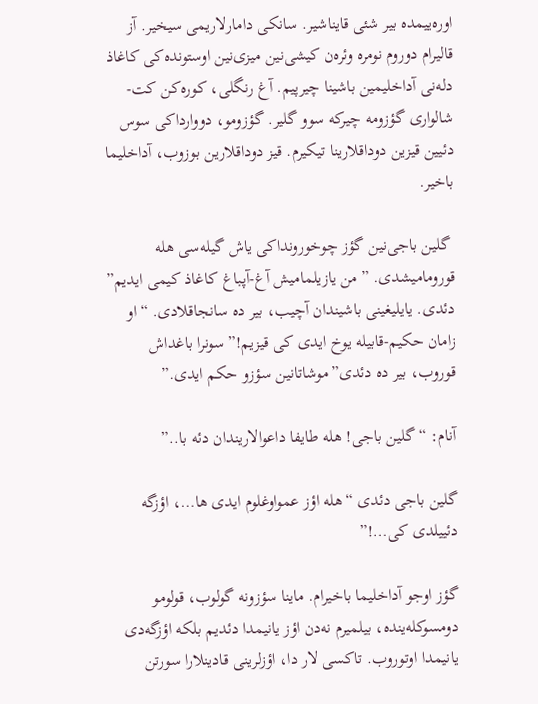اوره‌ییمده بیر شئی قایناشیر. سانکی دامارلاریمی سیخیر. آز قالیرام دوروم نومره وئره‌ن کیشی‌نین میزی‌نین اوستونده‌کی کاغاذ دله‌نی آداخلیمین باشینا چیرپیم. آغ رنگلی، کوره‌کن کت-شالواری گؤزومه چیرکه سوو گلیر. گؤزومو، دووارداکی سوس دئیین قیزین دوداقلارینا تیکیرم. قیز دوداقلارین بوزوب، آداخلیما باخیر.

 گلین باجی‌نین گؤز چوخورونداکی یاش گیله‌سی هله قورومامیشدی. ” من یازیلمامیش آغ-آپباغ کاغاذ کیمی ایدیم” دئدی. یایلیغینی باشیندان آچیب، بیر ده سانجاقلادی. “او زامان حکیم-قابیله یوخ ایدی کی قیزیم!” سونرا باغداش قوروب، بیر ده دئدی”موشاتانین سؤزو حکم ایدی.”

آنام: “گلین باجی! هله طایفا داعوالاریندان دئه با..”

گلین باجی دئدی “هله اؤز عمواوغلوم ایدی ها…، اؤزگه دئییلدی کی…!”

گؤز اوجو آداخلیما باخیرام. ماینا سؤزونه گولوب، قولومو دومسوکله‌ینده، بیلمیرم نه‌دن اؤز یانیمدا دئدیم بلکه اؤزگه‌دی یانیمدا اوتوروب. تاکسی لار دا، اؤزلرینی قادینلارا سورتن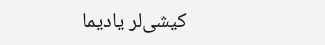کیشی‌لر یادیما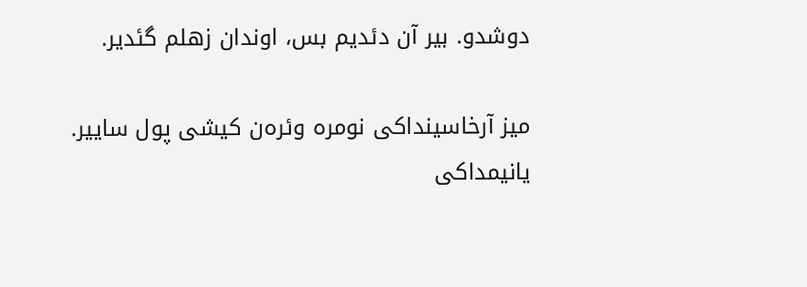دوشدو. بیر آن دئدیم بس، اوندان زهلم گئدیر.

میز آرخاسینداکی نومره وئره‌ن کیشی پول ساییر. یانیمداکی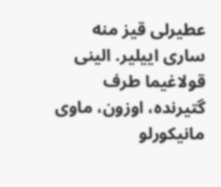عطیرلی قیز منه ساری اییلیر. الینی قولاغیما طرف گتیرنده، اوزون، ماوی مانیکورلو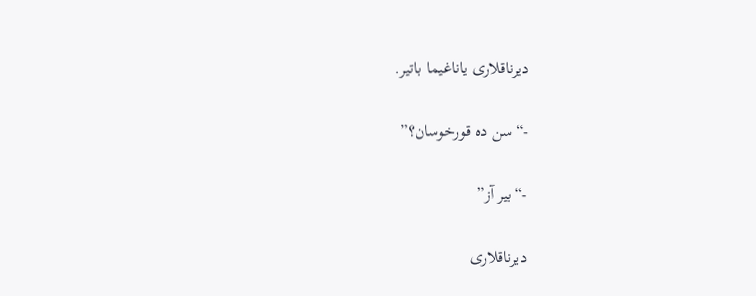دیرناقلاری یاناغیما باتیر.

-“سن ده قورخوسان؟”

-“بیر آز”

دیرناقلاری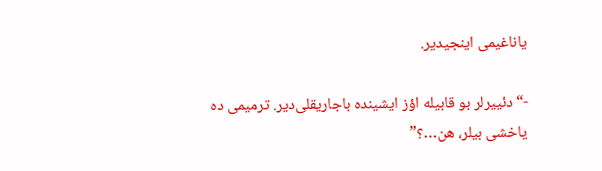یاناغیمی اینجیدیر.

-“دئییرلر بو قابیله اؤز ایشینده باجاریقلی‌دیر. ترمیمی ده یاخشی بیلر، هن…؟”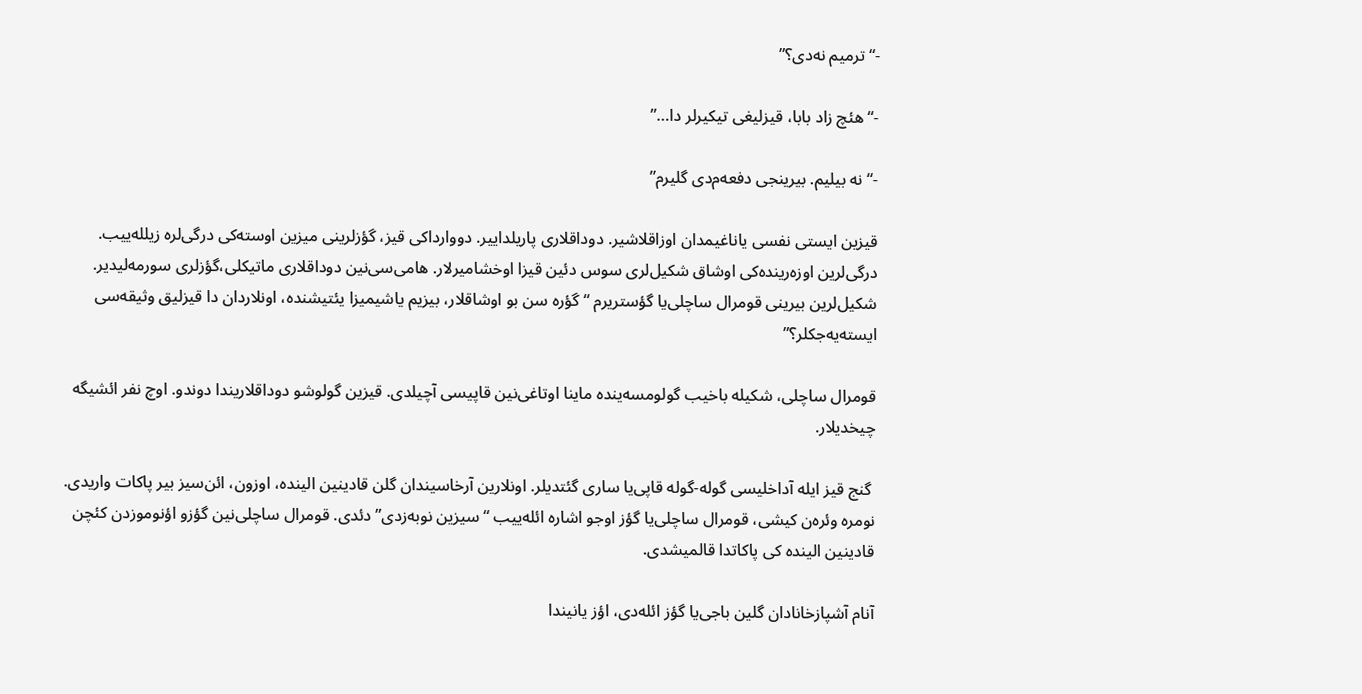-“ترمیم نه‌دی؟”

-“هئچ زاد بابا، قیزلیغی تیکیرلر دا…”

-“نه بیلیم. بیرینجی دفعه‌م‌دی گلیرم”

قیزین ایستی نفسی یاناغیمدان اوزاقلاشیر. دوداقلاری پاریلداییر. دووارداکی قیز، گؤزلرینی میزین اوسته‌کی درگی‌لره زیلله‌ییب. درگی‌لرین اوزه‌رینده‌کی اوشاق شکیل‌لری سوس دئین قیزا اوخشامیرلار. هامی‌سی‌نین دوداقلاری ماتیکلی،گؤزلری سورمه‌لیدیر. شکیل‌لرین بیرینی قومرال ساچلی‌یا گؤستریرم “گؤره سن بو اوشاقلار، بیزیم یاشیمیزا یئتیشنده، اونلاردان دا قیزلیق وثیقه‌سی ایسته‌یه‌جکلر؟”

قومرال ساچلی، شکیله باخیب گولومسه‌ینده ماینا اوتاغی‌نین قاپیسی آچیلدی. قیزین گولوشو دوداقلاریندا دوندو. اوچ نفر ائشیگه چیخدیلار.

 گنج قیز ایله آداخلیسی گوله-گوله قاپی‌یا ساری گئتدیلر. اونلارین آرخاسیندان گلن قادینین الینده، اوزون، ائن‌سیز بیر پاکات واریدی. نومره وئره‌ن کیشی، قومرال ساچلی‌یا گؤز‌ اوجو اشاره ائله‌ییب “سیزین نوبه‌زدی” دئدی. قومرال ساچلی‌نین گؤزو اؤنوموزدن کئچن قادینین الینده کی پاکاتدا قالمیشدی.

آنام آشپازخانادان گلین باجی‌یا گؤز ائله‌دی، اؤز یانیندا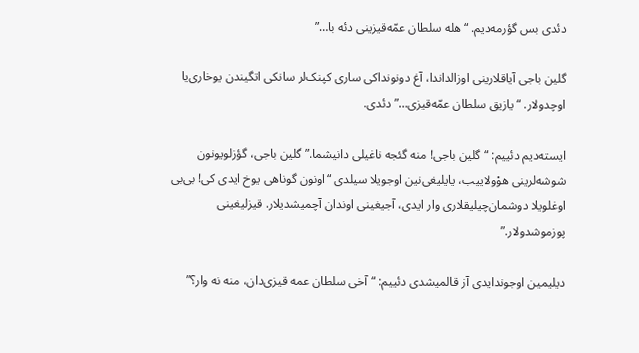دئدی بس گؤرمه‌دیم. “هله سلطان عمّه‌قیزینی دئه با…”

گلین باجی آیاقلارینی اوزالداندا، آغ دونونداکی ساری کپنک‌لر سانکی اتگیندن یوخاری‌یا اوچدولار. “یازیق سلطان عمّه‌قیزی…” دئدی.

ایسته‌دیم دئییم: “گلین باجی! منه گئجه ناغیلی دانیشما.” گلین باجی، گؤزلویونون شوشه‌لرینی هوْولاییب، یایلیغی‌نین اوجویلا سیلدی “اونون گوناهی یوخ ایدی کی! بی‌بی اوغلویلا دوشمان‌چیلیقلاری وار ایدی، آجیغینی اوندان آچمیشدیلار. قیزلیغینی پوزموشدولار.”

دیلیمین اوجوندایدی آز قالمیشدی دئییم: “آخی سلطان عمه قیزی‌دان، منه نه وار؟”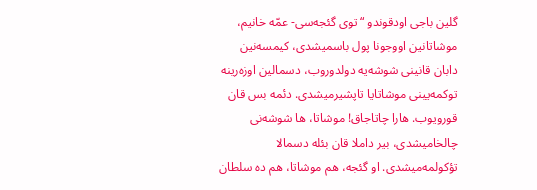گلین باجی اودقوندو “توی گئجه‌سی- عمّه خانیم، موشاتانین اووجونا پول باسمیشدی، کیمسه‌نین دابان قانینی شوشه‌یه دولدوروب، دسمالین اوزه‌رینه توکمه‌یینی موشاتایا تاپشیرمیشدی. دئمه بس قان قورویوب. هارا چاتاجاق! موشاتا، ها شوشه‌نی چالخامیشدی، بیر داملا قان بئله دسمالا تؤکولمه‌میشدی. او گئجه، هم موشاتا، هم ده سلطان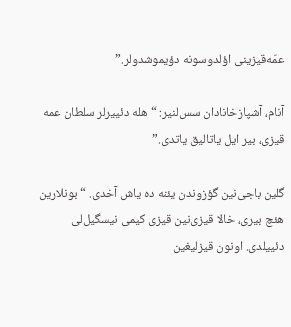عمّه‌قیزینی اؤلدوسونه دؤیموشدولر.”

آنام، آشپازخانادان سس‌لنیر: “هله دئییرلر سلطان عمه قیزی، بیر ایل یاتالیق یاتدی.”

گلین باجی‌نین گؤزوندن یئنه ده یاش آخدی. “بونلارین هئچ بیری، خالا قیزی‌نین قیزی کیمی نیسگیل‌لی دئییلدی. اونون قیزلیغین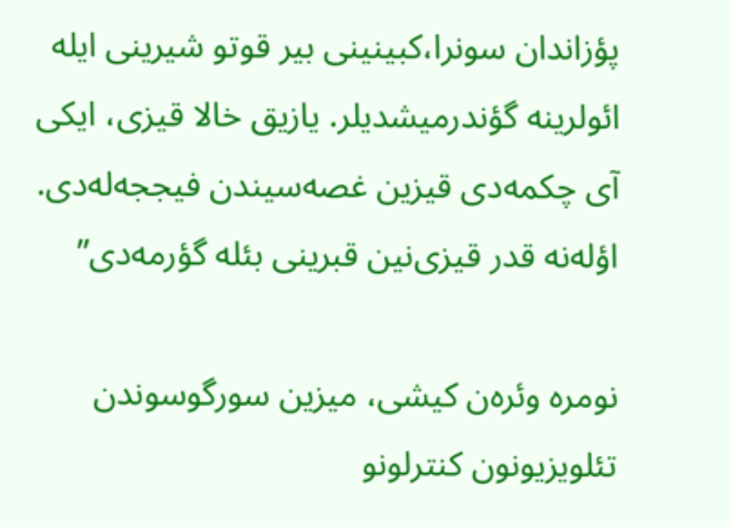پؤزاندان سونرا،کبینینی بیر قوتو شیرینی ایله ائولرینه گؤندرمیشدیلر. یازیق خالا قیزی، ایکی آی چکمه‌دی قیزین غصه‌سیندن فیججه‌له‌دی. اؤله‌نه قدر قیزی‌نین قبرینی بئله گؤرمه‌دی”

نومره وئره‌ن کیشی، میزین سورگوسوندن تئلویزیونون کنترلونو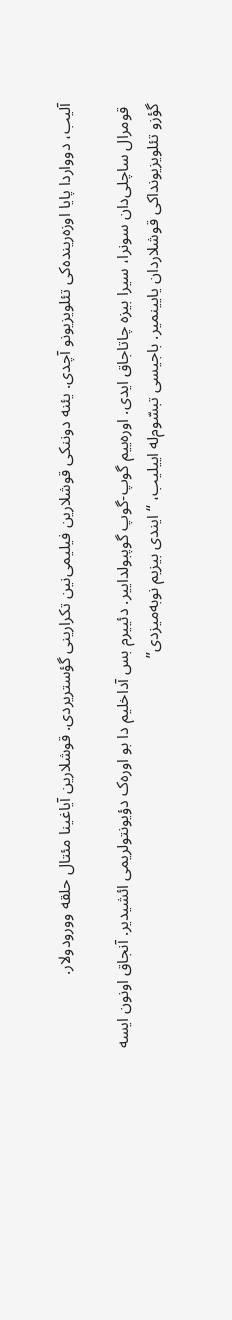آلیب، دوواردا پایا اوزه‌رینده‌کی تئلویزیونو آچدی. یئنه دوننکی قوشلارین فیلیمی‌نین تکرارینی گؤستریردی. قوشلارین آیاغینا مئتال حلقه وورودولار.

 قومرال ساچلی‌دان سونرا، سیرا بیزه چاتاجاق ایدی. اوره‌ییم گوپ-گوپ گوپبولداییر. دئییرم بس آداخلیم دا بو اوره‌ک دؤیونتولریمی ائشیدیر. آنجاق اونون ایسه گؤزو تئلویزیوندا‌کی قوشلاردان یایینمیر. باجیسی تبسّوم‌له اییلیب، “ایندی بیزیم نوبه‌میزدی”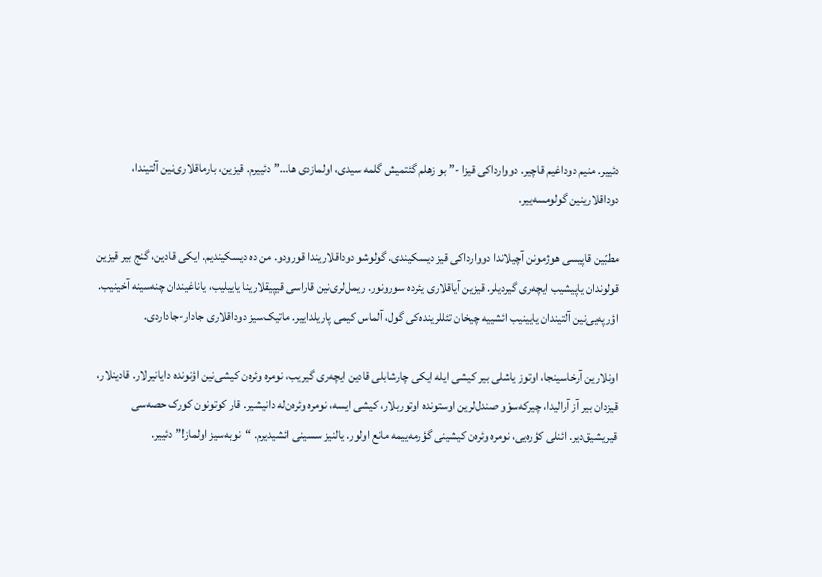دئییر. منیم دوداغیم قاچیر. دووارداکی قیزا -” بو زهلم گئتمیش گلمه سیدی، اولمازدی ها…” دئییرم. قیزین، بارماقلاری‌‌نین آلتیندا، دوداقلارینین گولومسه‌ییر.

مطبّین قاپیسی هوژمونن آچیلاندا دووارداکی قیز دیسکیندی. گولوشو دوداقلاریندا قورودو. من ده دیسکیندیم. ایکی قادین، گنج بیر قیزین قولوندان یاپیشیب ایچه‌ری گیردیلر. قیزین آیاقلاری یئرده سورونور. ریمل‌لری‌نین قاراسی قیپیقلارینا یاییلیب، یاناغیندان چنه‌سینه آخینیب. اؤرپه‌یی‌نین آلتیندان یایینیب ائشییه چیخان تئللرینده‌کی گول، آلماس کیمی پاریلداییر. ماتیک‌سیز دوداقلاری جادار-جاداردی.

اونلارین آرخاسینجا، اوتوز یاشلی بیر کیشی ایله ایکی چارشابلی قادین ایچه‌ری گیریب، نومره وئره‌ن کیشی‌نین اؤنونده دایانیرلار. قادینلار، قیزدان بیر آز آرالیدا، چیرکه‌سوْو صندل‌لرین اوستونده اوتوربلار، کیشی ایسه، نومره وئره‌ن‌له دانیشیر. قار کوتونون کورک حصه‌سی قیریشیق‌دیر. ائنلی کؤره‌یی، نومره وئره‌ن کیشینی گؤرمه‌ییمه مانع اولور. یالنیز سسینی ائشیدیرم. “نوبه‌سیز اولماز!” دئییر.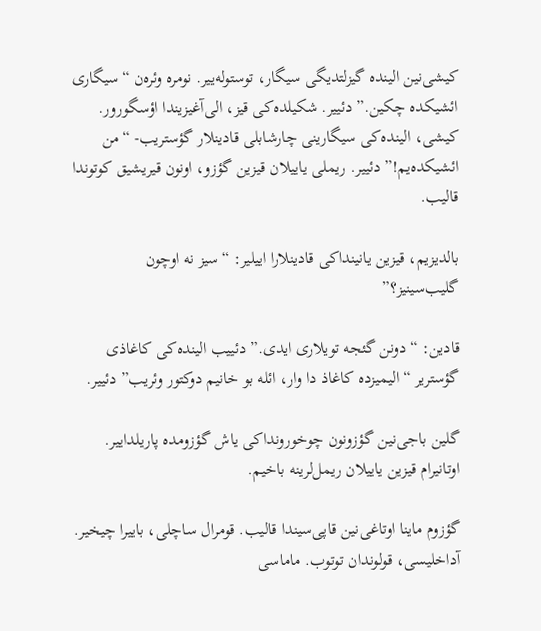کیشی‌نین الینده گیزلتدیگی سیگار، توستوله‌ییر. نومره وئره‌ن “سیگاری ائشیکده چکین.” دئییر. شکیلده‌کی قیز، الی‌آغیزیندا اؤسگورور. کیشی، الینده‌کی سیگارینی چارشابلی قادینلار گؤستریب- “من ائشیکده‌یم!” دئییر. ریملی یاییلان قیزین گؤزو، اونون قیریشیق کوتوندا قالیب.

بالدیزیم، قیزین یانینداکی قادینلارا اییلیر: “سیز نه اوچون گلیب‌سینیز؟”

قادین: “دونن گئجه تویلاری ایدی.” دئییب الینده‌کی کاغاذی گؤستریر “الیمیزده کاغاذ دا وار، ائله بو خانیم دوکتور وئریب” دئییر.

گلین باجی‌نین گؤزونون چوخورونداکی یاش گؤزومده پاریلداییر. اوتانیرام قیزین یاییلان ریمل‌لرینه باخیم.

گؤزوم ماینا اوتاغی‌نین قاپی‌سیندا قالیب. قومرال ساچلی، باییرا چیخیر. آداخلیسی، قولوندان توتوب. ماماسی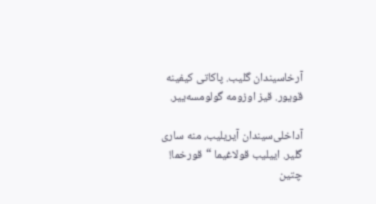آرخاسیندان گلیب. پاکاتی کیفینه قویور. قیز اوزومه گولومسه‌ییر.

آداخلی‌سیندان آیریلیب، منه ساری گلیر. اییلیب قولاغیما “قورخما! چتین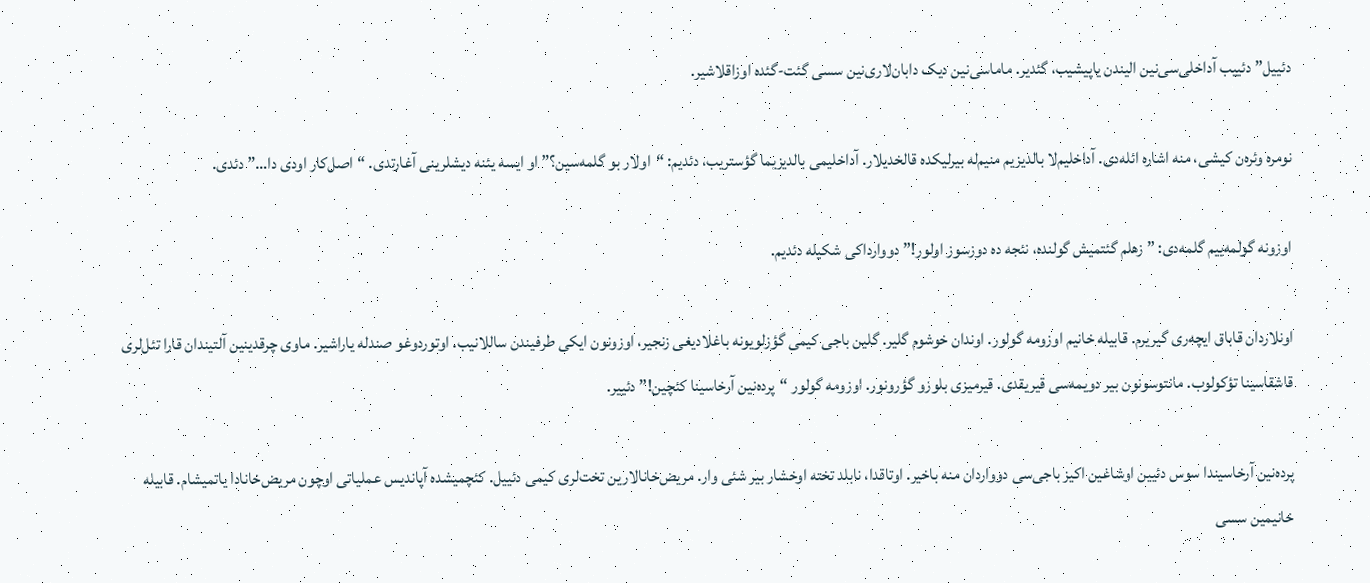دئییل” دئییب آداخلی‌سی‌نین الیندن یاپیشیب، گئدیر. ماماسی‌نین دیک دابان‌لاری‌‌نین سسی گئت-گئده اوزاقلاشیر.

نومره وئره‌ن کیشی، منه اشاره ائله‌دی. آداخلیم‌لا بالدیزیم منیم‌له بیرلیکده قالخدیلار. آداخلیمی بالدیزیما گؤستریب، دئدیم: “اولار بو گلمه‌سین؟” او ایسه یئنه دیشلرینی آغارتدی. “اصل‌کار او‌دی دا…” دئدی.

اوزونه گولمه‌ییم گلمه‌دی: ” زهلم گئتمیش گولنده، نئجه ده دوزسوز اولور!” دووارداکی شکیله دئدیم.

اونلاردان قاباق ایچه‌ری گیریرم. قابیله خانیم اوزومه گولور. اوندان خوشوم گلیر. گلین باجی کیمی گؤزلویونه باغلادیغی زنجیر، اوزونون ایکی طرفیندن ساللانیب. اوتوردوغو صندله یاراشیر. ماوی چرقدینین آلتیندان قارا تئل‌لری قاشقاسینا تؤکولوب. مانتوسونون بیر دویمه‌سی قیریقدی. قیرمیزی بلوزو گؤرونور. اوزومه گولور “پرده‌نین آرخاسینا کئچین!” دئییر.

پرده‌نین آرخاسیندا سوس دئیین اوشاغین اکیز باجی‌سی دوواردان منه باخیر. اوتاقدا، نابلد تخته اوخشار بیر شئی وار. مریض‌خانالارین تخت‌لری کیمی دئییل. کئچمیشده آپاندیس عملیاتی اوچون مریض‌خانادا یاتمیشام. قابیله خانیمین سسی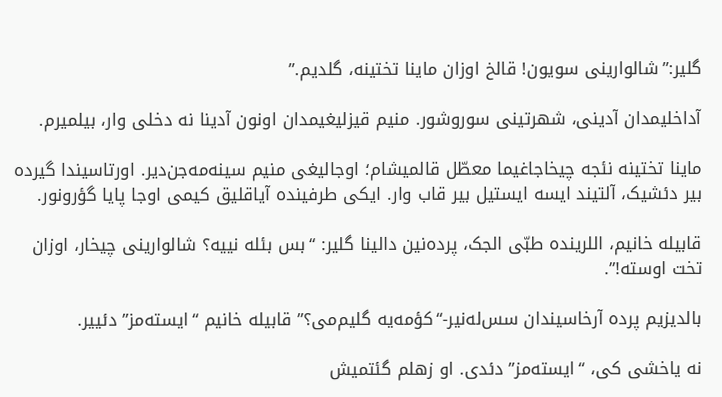گلیر:”شالوارینی سویون! قالخ اوزان ماینا تختینه، گلدیم.”

آداخلیمدان آدینی، شهرتینی سوروشور. منیم قیزلیغیمدان اونون آدینا نه دخلی وار، بیلمیرم.

ماینا تختینه نئجه چیخاجاغیما معطّل قالمیشام؛ اوجالیغی منیم سینه‌مه‌جن‌دیر. اورتاسیندا گیرده بیر دئشیک، آلتیند ایسه ایستیل بیر قاب وار. ایکی طرفینده آیاقلیق کیمی اوجا پایا گؤرونور.

قابیله خانیم، اللرینده طبّی الجک، پرده‌نین دالینا گلیر: “بس بئله نییه؟ شالوارینی چیخار، اوزان تخت اوسته!”.

بالدیزیم پرده آرخاسیندان سس‌له‌نیر-“کؤمه‌یه گلیم‌می؟” قابیله خانیم “ایسته‌مز” دئییر.

نه یاخشی کی، “ایسته‌مز” دئدی. او زهلم گئتمیش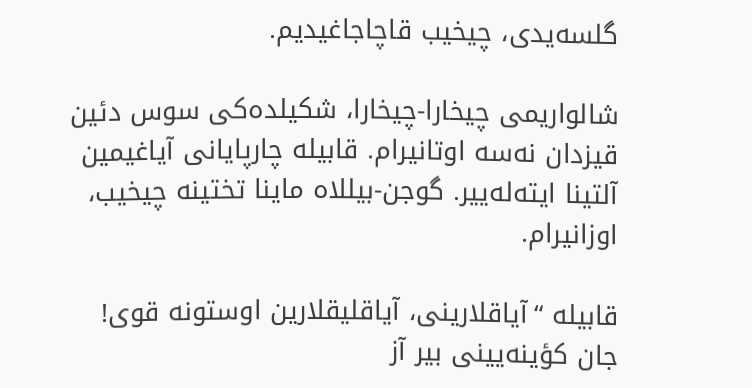گلسه‌یدی، چیخیب قاچاجاغیدیم.

شالواریمی چیخارا-چیخارا، شکیلده‌کی سوس دئین قیزدان نه‌سه اوتانیرام. قابیله چارپایانی آیاغیمین آلتینا ایته‌له‌ییر. گوجن-بیللاه ماینا تختینه چیخیب، اوزانیرام.

قابیله “آیاقلارینی، آیاقلیقلارین اوستونه قوی! جان کؤینه‌یینی بیر آز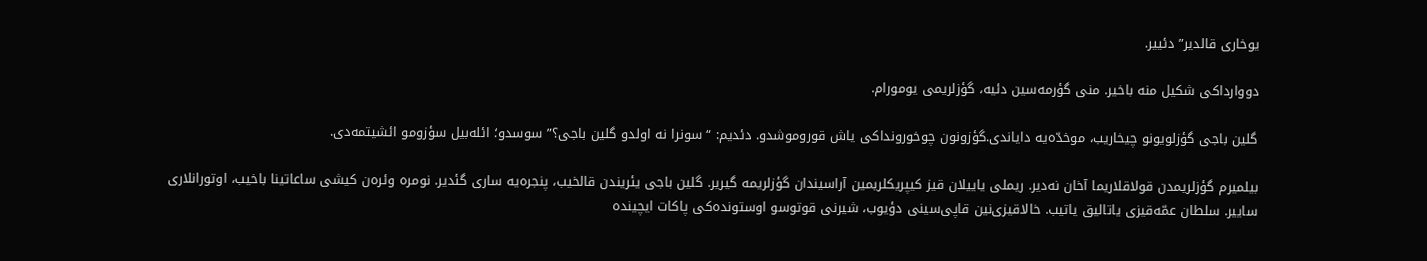یوخاری قالدیر” دئییر.

دووارداکی شکیل منه باخیر. منی گؤرمه‌سین دئیه، گؤزلریمی یومورام.

گلین باجی گؤزلویونو چیخاریب، موخدّه‌یه دایاندی.گؤزونون چوخورونداکی یاش قوروموشدو. دئدیم: “سونرا نه اولدو گلین باجی؟” سوسدو؛ ائله‌بیل سؤزومو ائشیتمه‌دی.

بیلمیرم گؤزلریمدن قولاقلاریما آخان نه‌دیر. ریملی یاییلان قیز کیپریکلریمین آراسیندان گؤزلریمه گیریر. گلین باجی یئریندن قالخیب، پنجره‌یه ساری گئدیر. نومره وئره‌ن کیشی ساعاتینا باخیب، اوتورانلاری ساییر. سلطان عمّه‌قیزی یاتالیق یاتیب. خالاقیزی‌نین قاپی‌سینی دؤیوب، شیرنی قوتوسو اوستونده‌کی پاکات ایچینده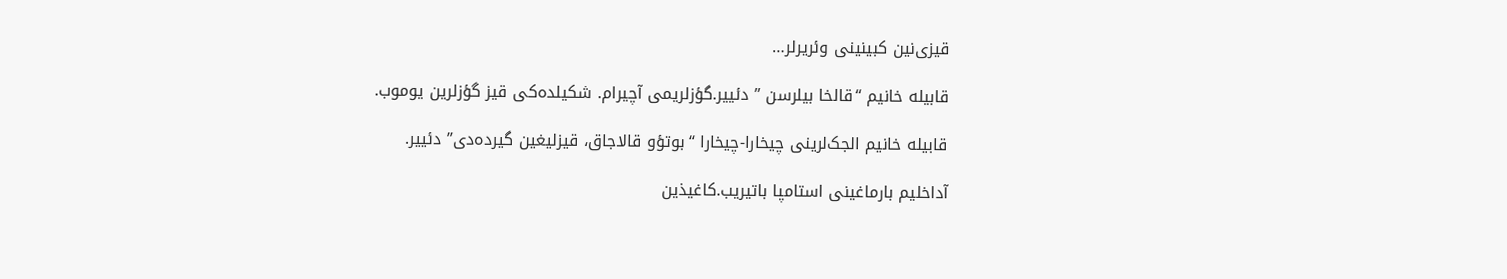قیزی‌نین کبینینی وئریرلر…

قابیله خانیم “قالخا بیلرسن ” دئییر.گؤزلریمی آچیرام. شکیلده‌کی قیز گؤزلرین یوموب.

قابیله خانیم الجک‌لرینی چیخارا-چیخارا “بوتؤو قالاجاق، قیزلیغین گیرده‌دی” دئییر.

آداخلیم بارماغینی استامپا باتیریب.کاغیذین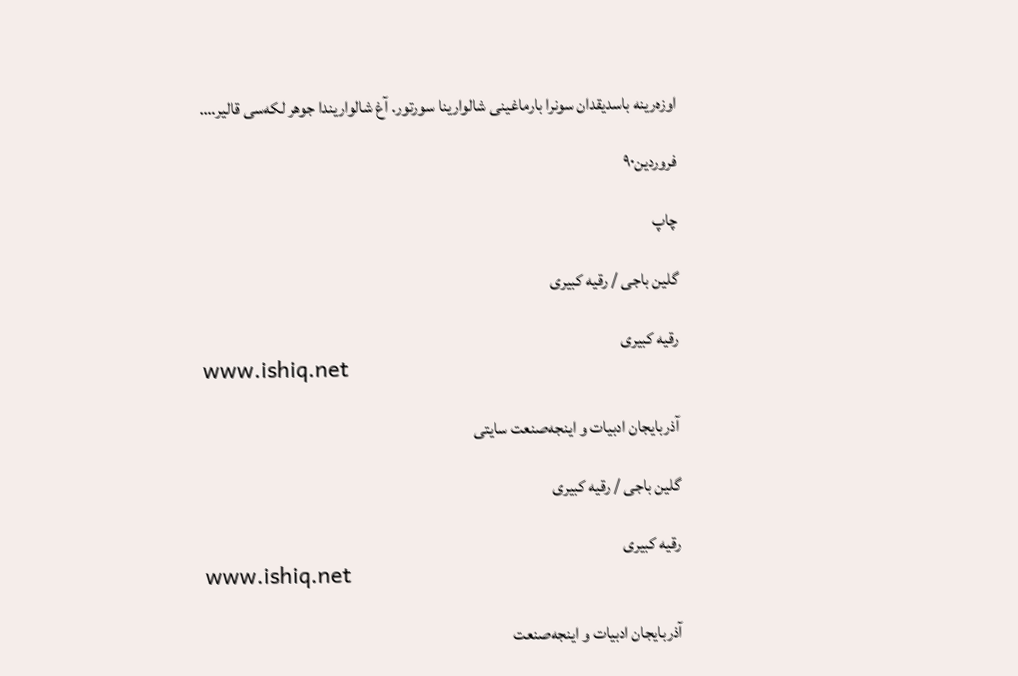اوزه‌رینه باسدیقدان سونرا بارماغینی شالوارینا سورتور. آغ شالواریندا جوهر لکه‌سی قالیر….

فروردین۹۰

چاپ

گلین باجی / رقیه کبیری

رقیه کبیری
www.ishiq.net

آذربایجان ادبیات و اینجه‌صنعت سایتی

گلین باجی / رقیه کبیری

رقیه کبیری
www.ishiq.net

آذربایجان ادبیات و اینجه‌صنعت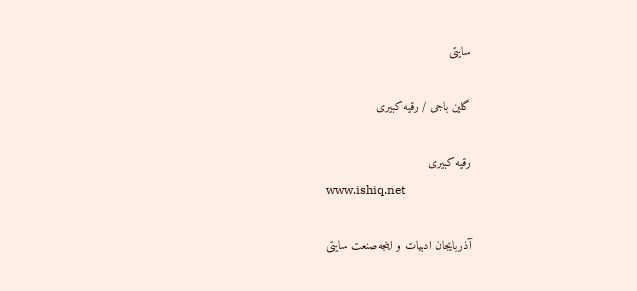سایتی

گلین باجی / رقیه کبیری

رقیه کبیری
www.ishiq.net

آذربایجان ادبیات و اینجه‌صنعت سایتی